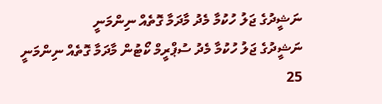ނަޝީދުގެ ޖަލު ހުކުމާ މެދު މާދަމާ ގޮތެއް ނިންމަނީ
ނަޝީދުގެ ޖަލު ހުކުމާ މެދު ސުޕްރީމް ކޯޓުން މާދަމާ ގޮތެއް ނިންމަނީ
25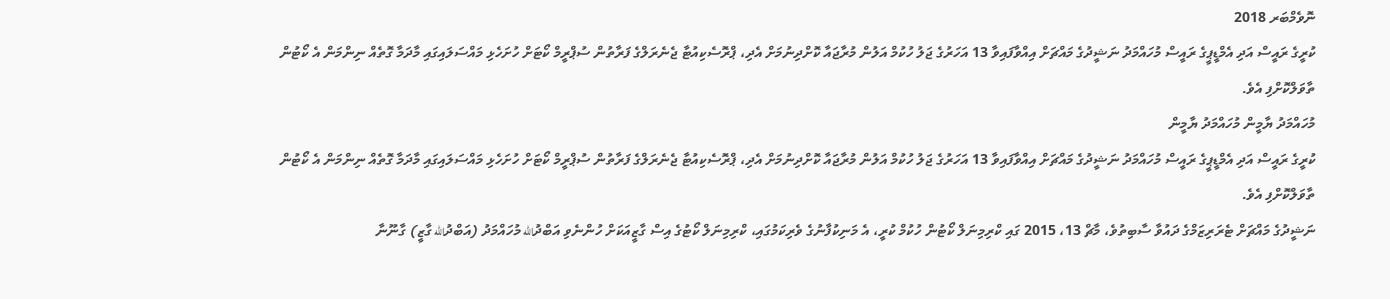ނޮވެމްބަރ 2018
ކުރީގެ ރައީސް އަދި އެމްޑީޕީގެ ރައީސް މުހައްމަދު ނަޝީދުގެ މައްޗަށް އިއްވާފައިވާ 13 އަހަރުގެ ޖަލު ހުކުމް އަލުން މުރާޖައާ ކޮށްދިނުމަށް އެދި، ޕްރޮސެކިއުޓާ ޖެނެރަލްގެ ފަރާތުން ސުޕްރީމް ކޯޓަށް ހުށަހެޅި މައްސަލައިގައި މާދަމާ ގޮތެއް ނިންމަން އެ ކޯޓުން ތާވަލްކޮށްފި އެވެ.
މުހައްމަދު ޔާމީން މުހައްމަދު ޔާމީން
ކުރީގެ ރައީސް އަދި އެމްޑީޕީގެ ރައީސް މުހައްމަދު ނަޝީދުގެ މައްޗަށް އިއްވާފައިވާ 13 އަހަރުގެ ޖަލު ހުކުމް އަލުން މުރާޖައާ ކޮށްދިނުމަށް އެދި، ޕްރޮސެކިއުޓާ ޖެނެރަލްގެ ފަރާތުން ސުޕްރީމް ކޯޓަށް ހުށަހެޅި މައްސަލައިގައި މާދަމާ ގޮތެއް ނިންމަން އެ ކޯޓުން ތާވަލްކޮށްފި އެވެ.
ނަޝީދުގެ މައްޗަށް ޓެރަރިޒަމްގެ ދައުވާ ސާބިތުވެ، މާޗް 13، 2015 ގައި ކްރިމިނަލް ކޯޓުން ހުކުމް ކުރީ، އެ މަނިކުފާނުގެ ވެރިކަމުގައި، ކްރިމިނަލް ކޯޓުގެ އިސް ގާޒީއަކަށް ހުންނެވި އަބްދުالله މުހައްމަދު (އަބްދުالله ގާޒީ) ގާނޫނާ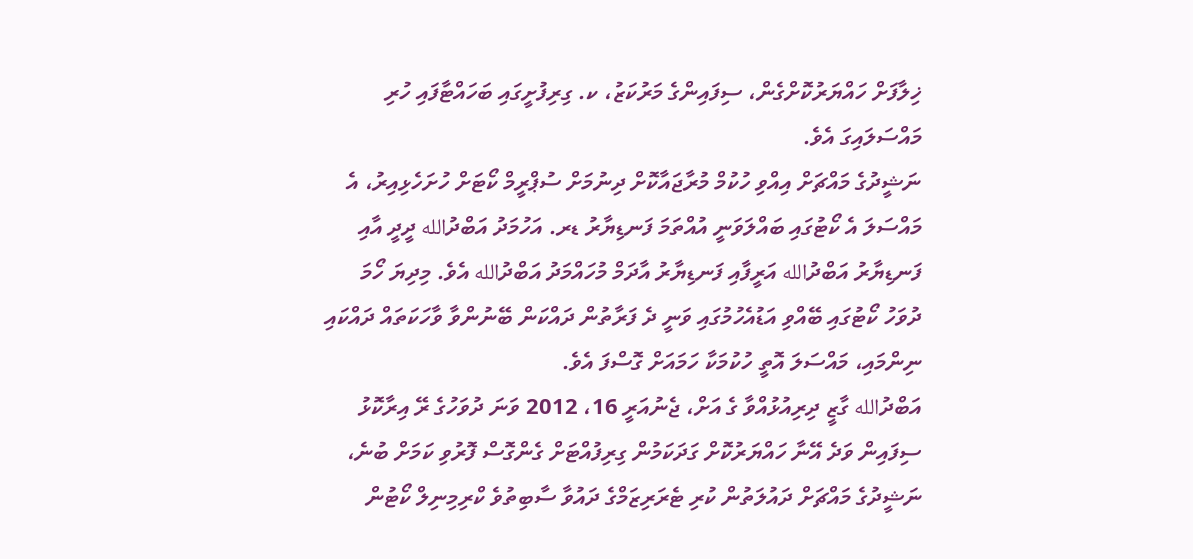ޚިލާފަށް ހައްޔަރުކޮށްގެން، ސިފައިންގެ މަރުކަޒު، ކ. ގިރިފުށީގައި ބަހައްޓާފައި ހުރި މައްސަލައިގަ އެވެ.
ނަޝީދުގެ މައްޗަށް އިއްވި ހުކުމް މުރާޖައާކޮށް ދިނުމަށް ސުޕްރީމް ކޯޓަށް ހުށަހެޅިއިރު، އެ މައްސަލަ އެ ކޯޓުގައި ބައްލަވަނީ އުއްތަމަ ފަނޑިޔާރު ޑރ. އަހުމަދު އަބްދުالله ދީދީ އާއި ފަނޑިޔާރު އަބްދުالله އަރީފާއި ފަނޑިޔާރު އާދަމް މުހައްމަދު އަބްދުالله އެވެ. މިދިޔަ ހޯމަ ދުވަހު ކޯޓުގައި ބޭއްވި އަޑުއެހުމުގައި ވަނީ ދެ ފަރާތުން ދައްކަން ބޭނުންވާ ވާހަކަތައް ދައްކައި ނިންމައި، މައްސަލަ އޮތީ ހުކުމަކާ ހަމައަށް ގޮސްފަ އެވެ.
އަބްދުالله ގާޒީ ދިރިއުޅުއްވާ ގެ އަށް، ޖެނުއަރީ 16، 2012 ވަނަ ދުވަހުގެ ރޭ އިރާކޮޅު ސިފައިން ވަދެ އޭނާ ހައްޔަރުކޮށް ގަދަކަމުން ގިރިފުއްޓަށް ގެންގޮސް ފޮރުވި ކަމަށް ބުނެ، ނަޝީދުގެ މައްޗަށް ދައުލަތުން ކުރި ޓެރަރިޒަމްގެ ދައުވާ ސާބިތުވެ ކްރިމިނިލް ކޯޓުން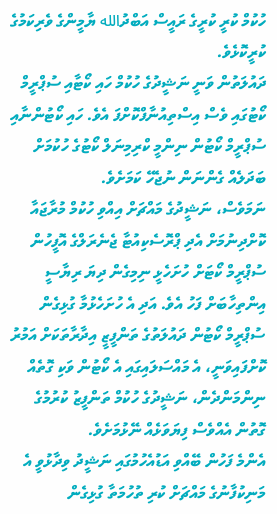ހުކުމް ކުރީ ކުރީގެ ރައީސް އަބްދުالله ޔާމީންގެ ވެރިކަމުގެ ކުރީކޮޅެވެ.
ދައުލަތުން ވަނީ ނަޝީދުގެ ހުކުމް ހައި ކޯޓާއި ސުޕްރީމް ކޯޓުގައި ވެސް އިސްތިއުނާފްކޮށްފަ އެވެ. ހައި ކޯޓުންނާއި ސުޕްރީމް ކޯޓުން ނިންމީ ކްރިމިނަލް ކޯޓުގެ ހުކުމަށް ބަދަލެއް ގެންނަން ނުޖެހޭ ކަމަށެވެ.
ނަމަވެސް، ނަޝީދުގެ މައްޗަށް އިއްވި ހުކުމް މުރާޖައާ ކޮށްދިނުމަށް އެދި ޕްރޮސެކިއުޓާ ޖެނެރަލްގެ އޮފީހުން ސުޕްރީމް ކޯޓަށް ހުށަހެޅީ ނިމިގެން ދިޔަ ރިޔާސީ އިންތިހާބަށް ފަހު އެވެ. އަދި އެ ހުށަހެޅުމާ ގުޅިގެން ސުޕްރީމް ކޯޓުން ދައުލަތުގެ ތަންފީޒީ އިދާރާތަކަށް އަމުރު ކޮށްފައިވަނީ، އެ މައްސަލައިގައި އެ ކޯޓުން ވަކި ގޮތެއް ނިންމަންދެން، ނަޝީދުގެ ހުކުމް ތަންފީޒު ކުރުމުގެ ގޮތުން އެއްވެސް ފިޔަވަޅެއް ނޭޅުމަށެވެ.
އެންމެ ފަހުން ބޭއްވި އަޑުއެހުމުގައި ނަޝީދު ވިދާޅުވީ އެ މަނިކުފާނުގެ މައްޗަށް ކުރި ތުހުމަތާ ގުޅިގެން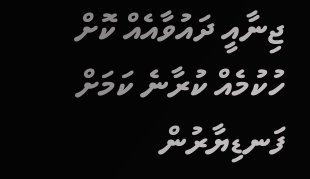ޖިނާއީ ދައުވާއެއް ކޮށް ހުކުމެއް ކުރާނެ ކަމަށް ފަނޑިޔާރުން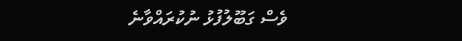ވެސް ގަބޫލުފުޅު ނުކުރައްވާނެ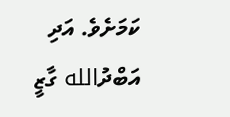ކަމަށެވެ. އަދި އަބްދުالله ގާޒީ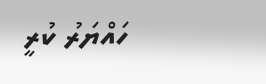ހައްޔަރު ކުރީ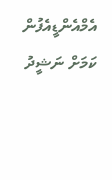އެމްއެންޑީއެފުން ކަމަށް ނަޝީދު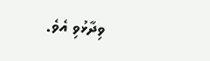ވިދާޅުވި އެވެ.